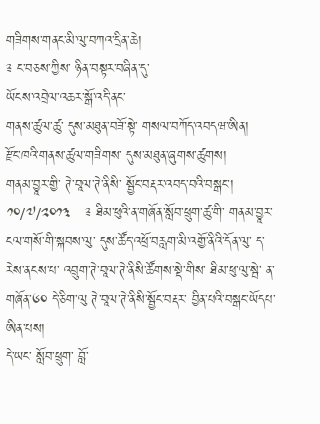གཟིགས་གནང་མི་ལུ་བཀའ་དྲིན་ཆེ།
༉ ང་བཅས་ཀྱིས་ ཉིན་བསྟར་བཞིན་དུ་
ཡོངས་འབྲེལ་འཆར་སྒོ་འདི་ནང་
གནས་ཚུལ་ཚུ་ དུས་མཐུན་བཟོ་སྟེ་ གསལ་བཀོད་འབདཝ་ཨིན།
རྫོང་ཁའི་གནས་ཚུལ་གཟིགས་ དུས་མཐུན་ཞུགས་ཚུགས།
གནམ་བྱཱར་གྱི་ ཊེ་བཱལ་ཊེ་ནིསི་ སྦྱོང་བརྡར་འབད་བའི་བསྒང་།
༡༠/༧/༢༠༡༣   ༉ ཐིམ་ཕུའི་ན་གཞོན་སློབ་ཕྲུག་ཚུ་གི་ གནམ་བྱཱར་ངལ་གསོ་གི་སྐབས་ལུ་ དུས་ཚོད་འཕྲོ་བརླག་མི་འགྱོ་ནིའི་དོན་ལུ་ ད་རེས་ནངས་པ་ འབྲུག་ཊེ་བཱལ་ཊེ་ནིསི་ཚོགས་སྡེ་གིས་ ཐིམ་ཕུ་ལུ་སྦེ་ ན་གཞོན་༦༠ དེ་ཅིག་ལུ ཊེ་བཱལ་ཊེ་ནིསི་སྦྱོང་བརྡར་ བྱིན་པའི་བསྒང་ཡོདཔ་ཨིན་པས།
དེ་ཡང་ སློབ་ཕྲུག་ བློ་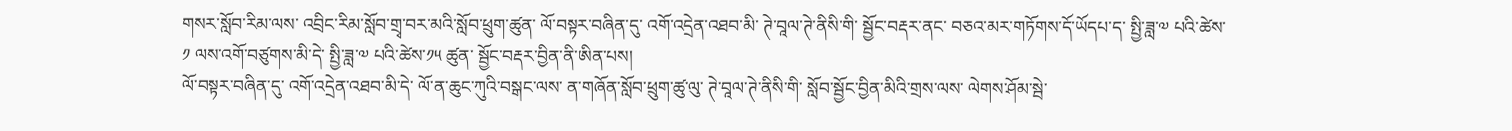གསར་སློབ་རིམ་ལས་ འབྲིང་རིམ་སློབ་གྲྭ་བར་མའི་སློབ་ཕྲུག་ཚུན་ ལོ་བསྟར་བཞིན་དུ་ འགོ་འདྲེན་འཐབ་མི་ ཊེ་བཱལ་ཊེ་ནིསི་གི་ སྦྱོང་བརྡར་ནང་ བཅའ་མར་གཏོགས་དོ་ཡོདཔ་ད་ སྤྱི་ཟླ་༧ པའི་ཚེས་༡ ལས་འགོ་བཙུགས་མི་དེ་ སྤྱི་ཟླ་༧ པའི་ཚེས་༡༥ ཚུན་ སྦྱོང་བརྡར་བྱིན་ནི་ཨིན་པས།
ལོ་བསྟར་བཞིན་དུ་ འགོ་འདྲེན་འཐབ་མི་དེ་ ལོ་ན་ཆུང་ཀུའི་བསྒང་ལས་ ན་གཞོན་སློབ་ཕྲུག་ཚུ་ལུ་ ཊེ་བཱལ་ཊེ་ནིསི་གི་ སློབ་སྦྱོང་བྱིན་མིའི་གྲས་ལས་ ལེགས་ཤོམ་སྦེ་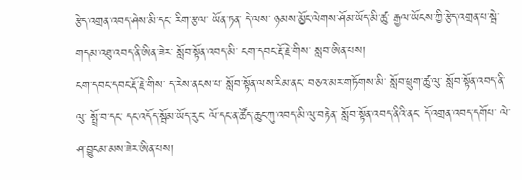རྩེད་འགྲན་འབད་ཤེས་མི་དང་ རིག་རྩལ་ ཡོན་ཏན་ དེ་ལས་ ཉམས་མྱོང་ལེགས་ཤོམ་ཡོད་མི་ཚུ་ རྒྱལ་ཡོངས་ཀྱི་རྩེད་འགྲན་པ་སྦེ་ གདམ་འཐུ་འབད་ནི་ཨིན་ཟེར་ སློབ་སྟོན་འབད་མི་ ངག་དབང་རྡོ་རྗེ་གིས་ སླབ་ཨིན་པས།
ངག་དབང་དབང་རྡོ་རྗེ་གིས་ ད་རེས་ནངས་པ་ སློབ་སྟོན་ལས་རིམ་ནང་ བཅའ་མར་གཏོགས་མི་ སློབ་ཕྲུག་ཚུ་ལུ་ སློབ་སྟོན་འབད་ནི་ལུ་ སྤྲོ་བ་དང་ དང་འདོད་སྦོམ་ཡོད་རུང་ ལོ་དང་ན་ཚོད་ཆུང་ཀུ་འབད་མི་ལུ་བརྟེན་ སློབ་སྟོན་འབད་ནིའི་ནང་ དོ་འགྲན་འབད་དགོཔ་ ལེ་ཤ་བྱུངམ་མས་ཟེར་ཨིན་པས།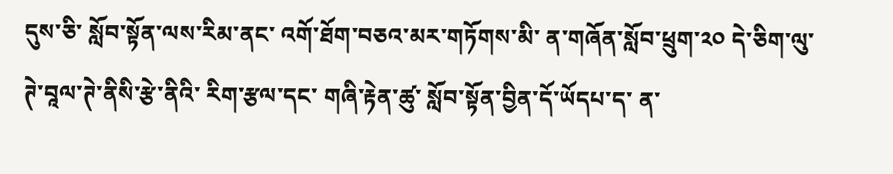དུས་ཅི་ སློབ་སྟོན་ལས་རིམ་ནང་ འགོ་ཐོག་བཅའ་མར་གཏོགས་མི་ ན་གཞོན་སློབ་ཕྲུག་༢༠ དེ་ཅིག་ལུ་ ཊེ་བཱལ་ཊེ་ནིསི་རྩེ་ནིའི་ རིག་རྩལ་དང་ གཞི་རྟེན་ཚུ་ སློབ་སྟོན་བྱིན་དོ་ཡོདཔ་ད་ ན་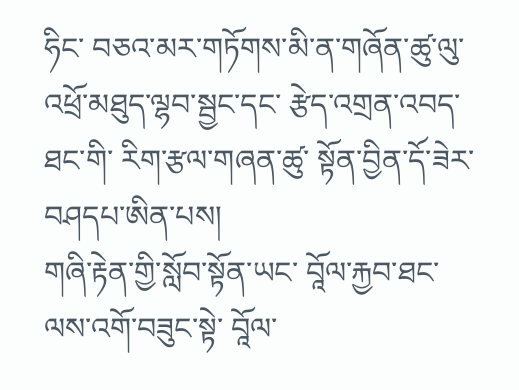ཧིང་ བཅའ་མར་གཏོགས་མི་ན་གཞོན་ཚུ་ལུ་ འཕྲོ་མཐུད་ལྷབ་སྦྱང་དང་ རྩེད་འགྲན་འབད་ཐང་གི་ རིག་རྩལ་གཞན་ཚུ་ སྟོན་བྱིན་དོ་ཟེར་ བཤདཔ་ཨིན་པས།
གཞི་རྟེན་གྱི་སློབ་སྟོན་ཡང་ བཱོལ་རྐྱབ་ཐང་ལས་འགོ་བཟུང་སྟེ་ བཱོལ་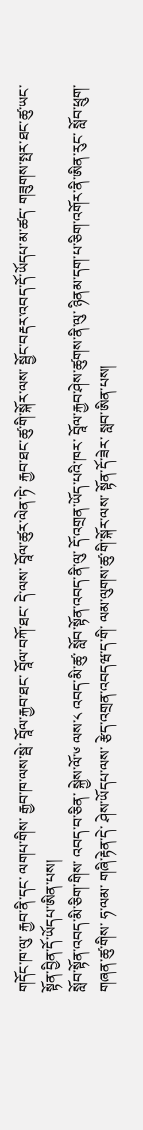གདོང་ཁ་ལུ་ རྐྱབ་ནི་དང་ ལགཔ་གིས་ རྒྱབ་ཁ་ལས་སྦེ་ བཱོལ་རྐྱབ་ཐང་ བཱོལ་བཀོ་ཐང་ དེ་ལས་ བཱོལ་ཚུར་ལེན་ཏེ་ རྐྱབ་ཐང་ཚུ་གི་སྐོར་ལས་ སྦྱོང་བརྡར་འབད་དོ་ཡོདཔ་མ་ཚད་ གཟུགས་སྤར་ཐང་ཚུ་ཡང་ སྟོན་བྱིན་དོ་ཡོདཔ་ཨིན་པས།
སློབ་སྟོན་འབད་མི་ཅིག་གིས་ འབད་བ་ཅིན་ སྐྱེས་ལོ་༦ ལས་༨ འབད་མི་ཚུ་ སློབ་སྟོན་འབད་ནི་ལུ་ དོ་འགྲན་ཡོད་པའི་ཁར་ བཱོལ་རྐྱབ་ཤེས་ཚུགས་ནི་ལུ་ ཉིནམ་དག་པ་ཅིག་འགོར་ནི་ཨིན་རུང་ སློབ་ཕྲུག་གཞན་ཚུ་གིས་ ཧ་ལམ་ གཞི་རྟེན་དེ་ ཤེས་ཡོདཔ་ལས་ རྩེད་འགྲན་འབདཝ་ད་གི་ ལམ་ལུགས་ཚུ་གི་སྐོར་ལས་ སྟོན་དོ་ཟེར་ སླབ་ཨིན་པས།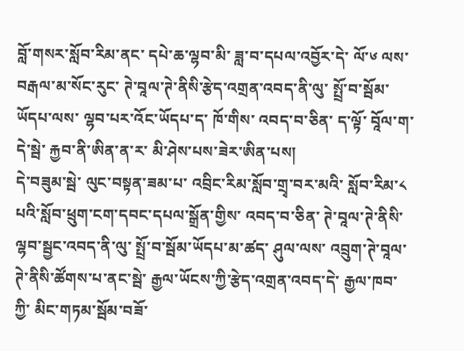བློ་གསར་སློབ་རིམ་ནང་ དཔེ་ཆ་ལྷབ་མི་ ཟླ་བ་དཔལ་འབྱོར་དེ་ ལོ་༦ ལས་བརྒལ་མ་སོང་རུང་ ཊེ་བཱལ་ཊེ་ནིསི་རྩེད་འགྲན་འབད་ནི་ལུ་ སྤྲོ་བ་སྦོམ་ཡོདཔ་ལས་ ལྷབ་པར་འོང་ཡོདཔ་ད་ ཁོ་གིས་ འབད་བ་ཅིན་ ད་ལྟོ་ བཱོལ་ག་དེ་སྦེ་ རྐྱབ་ནི་ཨིན་ན་ར་ མི་ཤེས་པས་ཟེར་ཨིན་པས།
དེ་བཟུམ་སྦེ་ ལུང་བསྟན་ཟམ་པ་ འབྲིང་རིམ་སློབ་གྲྭ་བར་མའི་ སློབ་རིམ་༨ པའི་སློབ་ཕྲུག་ངག་དབང་དཔལ་སྒྲོན་གྱིས་ འབད་བ་ཅིན་ ཊེ་བཱལ་ཊེ་ནིསི་ ལྷབ་སྦྱང་འབད་ནི་ལུ་ སྤྲོ་བ་སྦོམ་ཡོདཔ་མ་ཚད་ ཤུལ་ལས་ འབྲུག་ཊེ་བཱལ་ཊེ་ནིསི་ཚོགས་པ་ནང་སྦེ་ རྒྱལ་ཡོངས་ཀྱི་རྩེད་འགྲན་འབད་དེ་ རྒྱལ་ཁབ་ཀྱི་ མིང་གཏམ་སྦོམ་བཟོ་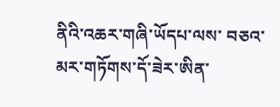ནིའི་འཆར་གཞི་ཡོདཔ་ལས་ བཅའ་མར་གཏོགས་དོ་ཟེར་ཨིན་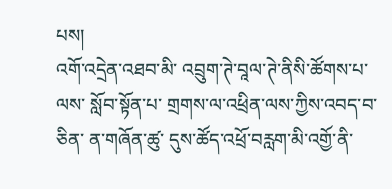པས།
འགོ་འདྲེན་འཐབ་མི་ འབྲུག་ཊེ་བཱལ་ཊེ་ནིསི་ཚོགས་པ་ལས་ སློབ་སྟོན་པ་ གྲགས་ལ་འཕྲིན་ལས་ཀྱིས་འབད་བ་ཅིན་ ན་གཞོན་ཚུ་ དུས་ཚོད་འཕྲོ་བརླག་མི་འགྱོ་ནི་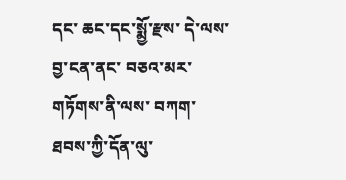དང་ ཆང་དང་སྨྱོ་རྫས་ དེ་ལས་ བྱ་ངན་ནང་ བཅའ་མར་གཏོགས་ནི་ལས་ བཀག་ཐབས་ཀྱི་དོན་ལུ་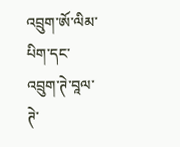འབྲུག་ཨོ་ལིམ་པིག་དང་ འབྲུག་ཊེ་བཱལ་ཊེ་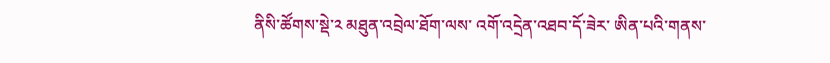ནིསི་ཚོགས་སྡེ་༢ མཐུན་འབྲེལ་ཐོག་ལས་ འགོ་འདྲེན་འཐབ་དོ་ཟེར་ ཨིན་པའི་གནས་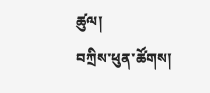ཚུལ།
བཀྲིས་ཕུན་ཚོགས།